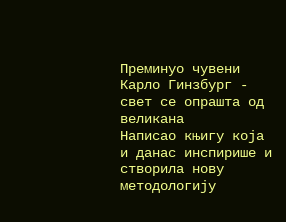Преминуо чувени Карло Гинзбург - свет се опрашта од великана
Написао књигу која и данас инспирише и створила нову методологију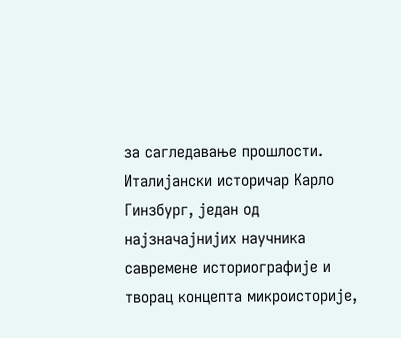за сагледавање прошлости.
Италијански историчар Карло Гинзбург, један од најзначајнијих научника савремене историографије и творац концепта микроисторије,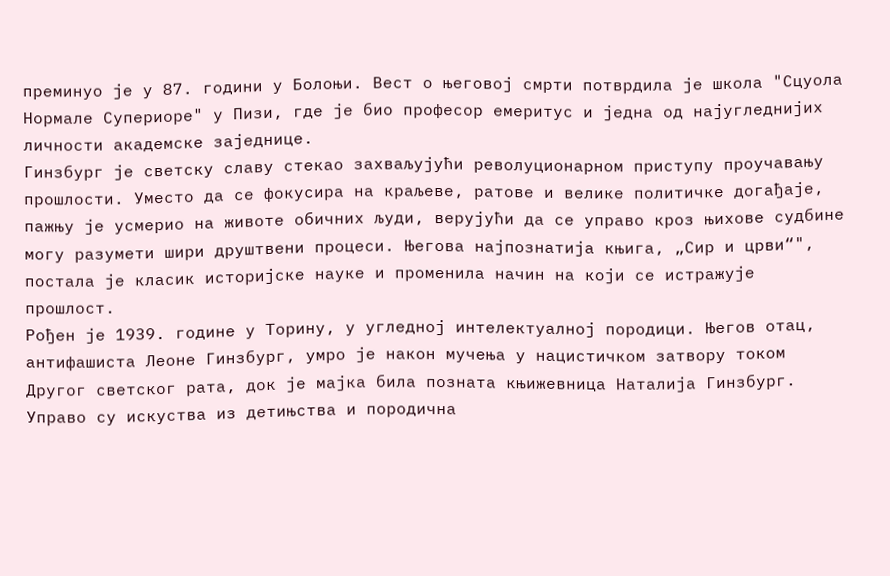преминуо је у 87. години у Болоњи. Вест о његовој смрти потврдила је школа "Сцуола Нормале Супериоре" у Пизи, где је био професор емеритус и једна од најугледнијих личности академске заједнице.
Гинзбург је светску славу стекао захваљујући револуционарном приступу проучавању прошлости. Уместо да се фокусира на краљеве, ратове и велике политичке догађаје, пажњу је усмерио на животе обичних људи, верујући да се управо кроз њихове судбине могу разумети шири друштвени процеси. Његова најпознатија књига, „Сир и црви“", постала је класик историјске науке и променила начин на који се истражује прошлост.
Рођен је 1939. године у Торину, у угледној интелектуалној породици. Његов отац, антифашиста Леоне Гинзбург, умро је након мучења у нацистичком затвору током Другог светског рата, док је мајка била позната књижевница Наталија Гинзбург. Управо су искуства из детињства и породична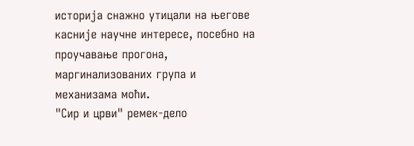историја снажно утицали на његове касније научне интересе, посебно на проучавање прогона, маргинализованих група и механизама моћи.
"Сир и црви" ремек-дело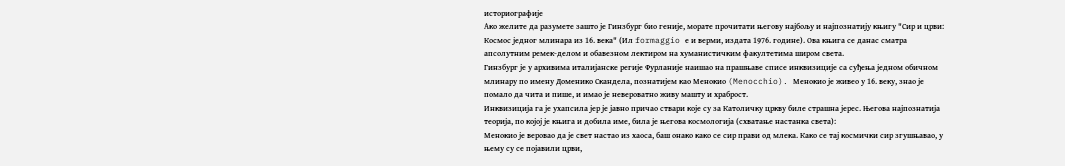историографије
Ако желите да разумете зашто је Гинзбург био геније, морате прочитати његову најбољу и најпознатију књигу "Сир и црви: Космос једног млинара из 16. века" (Ил formaggio е и верми, издата 1976. године). Ова књига се данас сматра апсолутним ремек-делом и обавезном лектиром на хуманистичким факултетима широм света.
Гинзбург је у архивима италијанске регије Фурланије наишао на прашњаве списе инквизиције са суђења једном обичном млинару по имену Доменико Скандела, познатијем као Менокио (Menocchio). Менокио је живео у 16. веку, знао је помало да чита и пише, и имао је невероватно живу машту и храброст.
Инквизиција га је ухапсила јер је јавно причао ствари које су за Католичку цркву биле страшна јерес. Његова најпознатија теорија, по којој је књига и добила име, била је његова космологија (схватање настанка света):
Менокио је веровао да је свет настао из хаоса, баш онако како се сир прави од млека. Како се тај космички сир згушњавао, у њему су се појавили црви,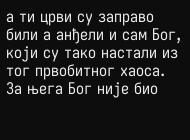а ти црви су заправо били а анђели и сам Бог, који су тако настали из тог првобитног хаоса. За њега Бог није био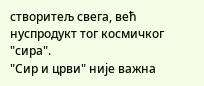створитељ свега, већ нуспродукт тог космичког "сира".
"Сир и црви" није важна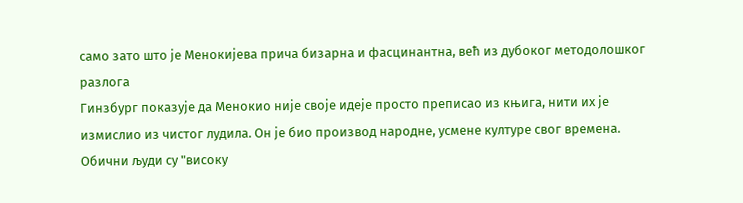само зато што је Менокијева прича бизарна и фасцинантна, већ из дубоког методолошког разлога
Гинзбург показује да Менокио није своје идеје просто преписао из књига, нити их је измислио из чистог лудила. Он је био производ народне, усмене културе свог времена. Обични људи су "високу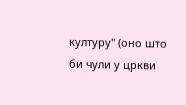културу" (оно што би чули у цркви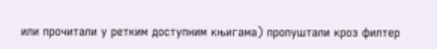или прочитали у ретким доступним књигама) пропуштали кроз филтер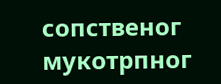сопственог мукотрпног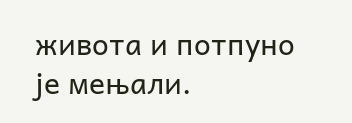живота и потпуно је мењали.